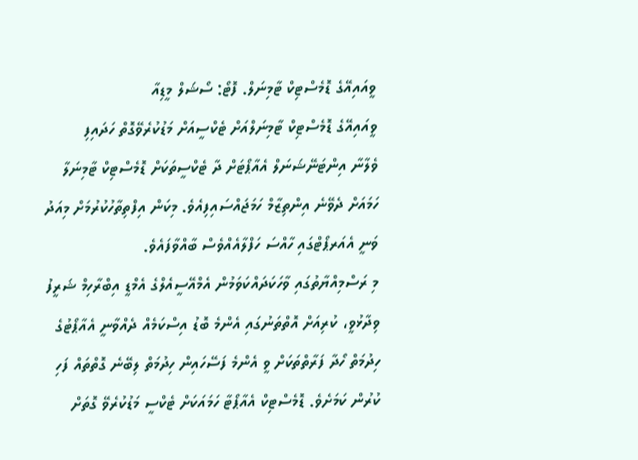ވީއައިއޭގެ ޑޮމެސްޓިކް ޓާމިނަލް. ފޮޓޯ: ސޯޝަލް މީޑިއާ
ވީއައިއޭގެ ޑޮމެސްޓިކް ޓާމިނަލްއަށް ޓެކްސީއަށް މަޑުކުރެވޭގޮތް ހަދައިފި
ވެލާނާ އިންޓަނޭޝަނަލް އެއާޕޯޓަށް ދާ ޓެކްސީތަކަށް ޑޮމެސްޓިކް ޓާމިނަލާ ހަމައަށް ދެވޭނެ އިންތިޒާމް ހަމަޖައްސައިފިއެވެ. މިކަން އިފްތިތާހުކުރުމަށް މިއަދު ވަނީ އެއަރޕޯޓްގައި ހާއްސަ ހަފްލާއެއްވެސް ބާއްވާފައެވެ.
މި ރަސްމިއްޔާތުގައި ވާހަކަދައްކަވަމުން އެމްއޭސީއެލްގެ އެމްޑީ އިބްރާހިމް ޝަރީފު ވިދާޅުވީ، ކުރިއަށް އޮތްތަނުގައި އެންމެ ބޮޑު އިސްކަމެއް ދެއްވާނީ އެއާޕޯޓުގެ ހިދުމަތް ހޯދާ ފަރާތްތަކަށް ވީ އެންމެ ފަސޭހައިން ހިދުމަތް ލިބޭނެ ގޮތްތައް ފަހި ކުރުން ކަމަށެވެ. ޑޮމެސްޓިކް އެއާޕޯޓާ ހަމައަކަށް ޓެކްސީ މަޑުކުރެވޭ ގޮތަށް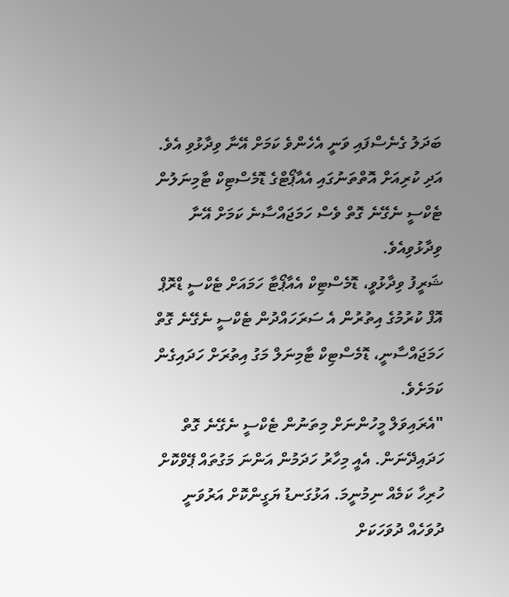ބަދަލު ގެނެސްފައި ވަނީ އެހެންވެ ކަމަށް އޭނާ ވިދާޅުވި އެވެ. އަދި ކުރިއަށް އޮތްތަނުގައި އެއާޕޯޓްގެ ޑޮމެސްޓިކް ޓާމިނަލުން ޓެކްސީ ނެގޭނެ ގޮތް ވެސް ހަމަޖައްސާނެ ކަމަށް އޭނާ ވިދާޅުވިއެވެ.
ޝަރީފު ވިދާޅުވީ، ޑޮމެސްޓިކް އެއާޕޯޓާ ހަމައަށް ޓެކްސީ ޑްރޮޕް އޮފް ކުރުމުގެ އިތުރުން އެ ސަރަހައްދުން ޓެކްސީ ނެގޭނެ ގޮތް ހަމަޖައްސާނީ، ޑޮމެސްޓިކް ޓާމިނަލް މަގު އިތުރަށް ހަދައިގެން ކަމަށެވެ.
"އެރައިވަލް މީހުންނަށް މިތަނުން ޓެކްސީ ނެގޭނެ ގޮތް ހަދައިދޭނަން. އެއީ މިހާރު ހަދަމުން އަންނަ މަގުތައް ޕޭވްކޮށް ހުރިހާ ކަމެއް ނިމުނީމަ. އަޅުގަނޑު ޔަގީންކޮށް އަރުވަނީ ދުވަހެއް ދުވަހަކަށް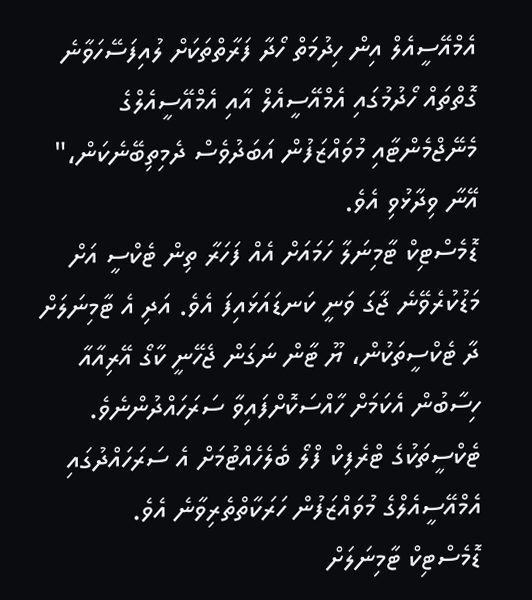އެމްއޭސީއެލް އިން ހިދުމަތް ހޯދާ ފަރާތްތަކަށް ލުއިފަސޭހަވާނެ ގޮތްތައް ހޯދުމުގައި އެމްއޭސީއެލް އާއި އެމްއޭސީއެލްގެ މެނޭޖްމެންޓާއި މުވައްޒަފުން އަބަދުވެސް ދެމިތިބޭނެކަން،" އޭނާ ވިދާޅުވި އެވެ.
ޑޮމެސްޓިކް ޓާމިނަލާ ހަމައަށް އެއް ފަހަރާ ތިން ޓެކްސީ އަށް މަޑުކުރެވޭނެ ޖާގަ ވަނީ ކަނޑައަޅައިފަ އެވެ. އަދި އެ ޓާމިނަލަށް ދާ ޓެކްސީތަކުން، ޔޫ ޓާން ނަގަން ޖެހޭނީ ކާގޯ އޭރިއާއާ ހިސާބުން އެކަމަށް ހާއްސަކޮށްފައިވާ ސަރަހައްދުންނެވެ. ޓެކްސީތަކުގެ ޓްރެފިކް ފްލޯ ބެލެހެއްޓުމަށް އެ ސަރަހައްދުގައި އެމްއޭސީއެލްގެ މުވައްޒަފުން ހަރަކާތްތެރިވާނެ އެވެ.
ޑޮމެސްޓިކް ޓާމިނަލަށް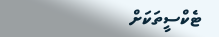ޓެކްސީތަކަށް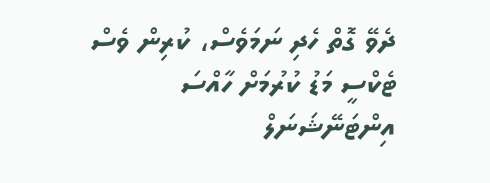ދެވޭ ގޮތް ހެދި ނަމަވެސް، ކުރިން ވެސް ޓެކްސީ މަޑު ކުރުމަށް ހާއްސަ އިންޓަނޭޝަނަލް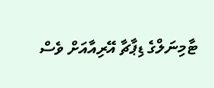ޓާމިނަލްގެ ޑިޕާޗާ އޭރިއާއަށް ވެސް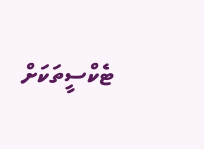ޓެކްސީތަކަށް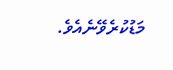މަޑުކުރެވޭނެއެވެ.